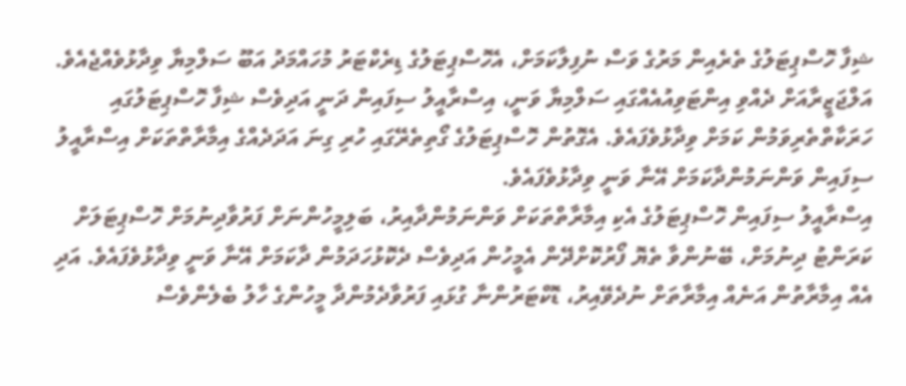ޝިފާ ހޮސްޕިޓަލުގެ ތެރެއިން މަރުގެ ވަސް ނުފިލާކަމަށް، އެހޮސްޕިޓަލުގެ ޑިރެކްޓަރު މުހައްމަދު އަބޫ ސަލްމިޔާ ވިދާޅުވެއްޖެއެވެ.
އަލްޖަޒީރާއަށް ދެއްވި އިންޓަވިއުއެއްގައި ސަލްމިޔާ ވަނީ، އިސްރާއީލު ސިފައިން ދަނީ އަދިވެސް ޝިފާ ހޮސްޕިޓަލުގައި ހަރަކާތްތެރިވަމުން ކަމަށް ވިދާޅުވެފައެވެ. އެގޮތުން ހޮސްޕިޓަލުގެ ގޯތިތެރޭގައި ހުރި ގިނަ އަދަދެއްގެ އިމާރާތްތަކަށް އިސްރާއީލު ސިފައިން ވަންނަމުންދާކަމަށް އޭނާ ވަނީ ވިދާޅުވެފައެވެ.
އިސްރާއީލު ސިފައިން ހޮސްޕިޓަލުގެ އެކި އިމާރާތްތަކަށް ވަންނަމުންދާއިރު، ބަލިމީހުންނަށް ފަރުވާދިނުމަށް ހޮސްޕިޓަލަށް ކަރަންޓު ދިނުމަށް، ބޭނުންވާ ތެޔޮ ފޯރުކޮށްދޭން އެމީހުން އަދިވެސް ދެކޮޅުހަދަމުން ދާކަމަށް އޭނާ ވަނީ ވިދާޅުވެފައެވެ. އަދި އެއް އިމާރާތުން އަނެއް އިމާރާތަށް ނުދެވޭއިރު، ޑޮކްޓަރުންނާ ގުޅައި ފަރުވާދެމުންދާ މީހުންގެ ހާލު ބެލެންވެސް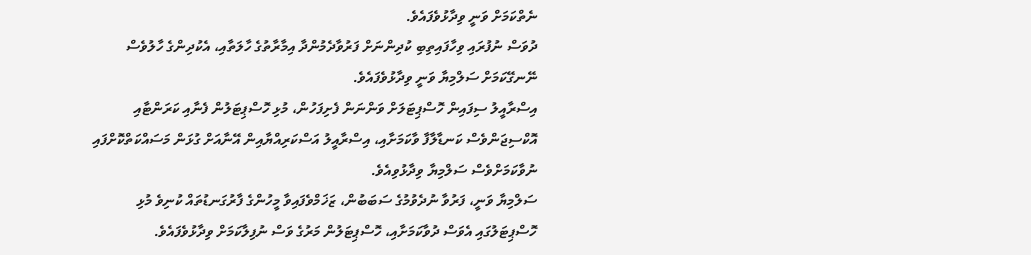ނެތްކަމަށް ވަނީ ވިދާޅުވެފައެވެ.
ދުވަސް ނުފުރައި ވިހާފައިތިބި ކުދިންނަށް ފަރުވާދެމުންދާ އިމާރާތުގެ ހާލަތާއި، އެކުދިންގެ ހާލުވެސް ނޭނގޭކަމަށް ސަލްމިޔާ ވަނީ ވިދާޅުވެފައެވެ.
އިސްރާއީލު ސިފައިން ހޮސްޕިޓަލަށް ވަންނަން ފެށިފަހުން، މުޅި ހޮސްޕިޓަލުން ފެނާއި ކަރަންޓާއި އޮކްސިޖަންވެސް ކަނޑާލާފާ ވާކަމަށާއި، އިސްރާއީލު އަސްކަރިއްޔާއިން އޭނާއަށް ގުޅަން މަސައްކަތްކޮށްފައި ނުވާކަމަށްވެސް ސަލްމިޔާ ވިދާޅުވިއެވެ.
ސަލްމިޔާ ވަނީ، ފަރުވާ ނުދެވުމުގެ ސަބަބުން، ޒަޚަމްވެފައިވާ މީހުންގެ ފާރުގަނޑުތައް ކުނިވެ މުޅި ހޮސްޕިޓަލުގައި އެވަސް ދުވާކަމަށާއި، ހޮސްޕިޓަލުން މަރުގެ ވަސް ނުފިލާކަމަށް ވިދާޅުވެފައެވެ.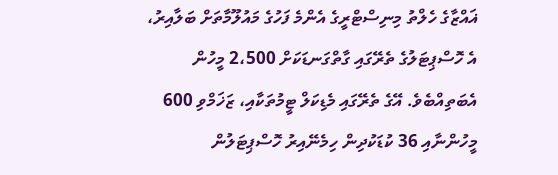ޣައްޒާގެ ހެލްތު މިނިސްޓްރީގެ އެންމެ ފަހުގެ މައުލޫމާތަށް ބަލާއިރު، އެ ހޮސްޕިޓަލުގެ ތެރޭގައި ގާތްގަނޑަކަށް 2،500 މީހުން އެބަތިއްބެވެ. އޭގެ ތެރޭގައި މެޑިކަލް ޓީމުތަކާއި، ޒަޚަމްވި 600 މީހުންނާއި 36 ކުޑަކުދިން ހިމެނޭއިރު ހޮސްޕިޓަލުން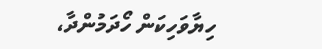ހިޔާވަހިކަން ހޯދަމުންދާ،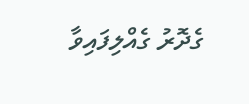ގެދޮރު ގެއްލިފައިވާ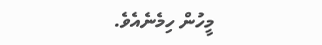މީހުން ހިމެނެއެވެ.